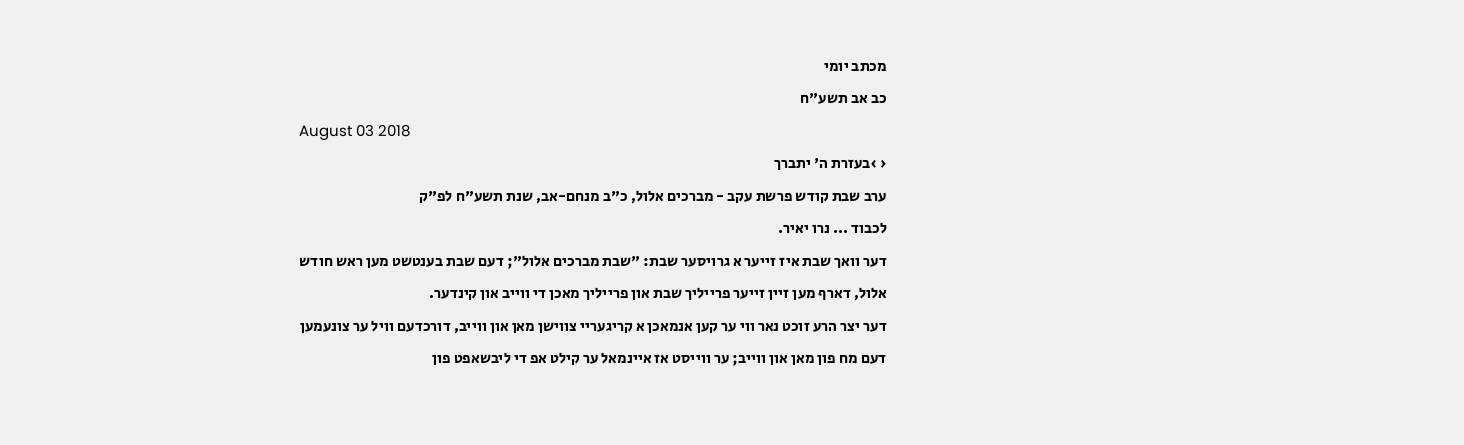מכתב יומי
כב אב תשע"ח
August 03 2018
‹ ›בעזרת ה' יתברך
ערב שבת קודש פרשת עקב - מברכים אלול, כ"ב מנחם-אב, שנת תשע"ח לפ"ק
לכבוד ... נרו יאיר.
דער וואך שבת איז זייער א גרויסער שבת: "שבת מברכים אלול"; דעם שבת בענטשט מען ראש חודש אלול, דארף מען זיין זייער פרייליך שבת און פרייליך מאכן די ווייב און קינדער.
דער יצר הרע זוכט נאר ווי ער קען אנמאכן א קריגעריי צווישן מאן און ווייב, דורכדעם וויל ער צונעמען דעם מח פון מאן און ווייב; ער ווייסט אז איינמאל ער קילט אפ די ליבשאפט פון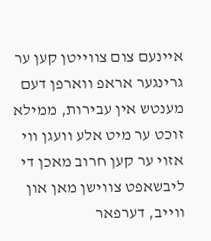איינעם צום צווייטן קען ער גרינגער אראפ ווארפן דעם מענטש אין עבירות, ממילא זוכט ער מיט אלע וועגן ווי אזוי ער קען חרוב מאכן די ליבשאפט צווישן מאן און ווייב, דערפאר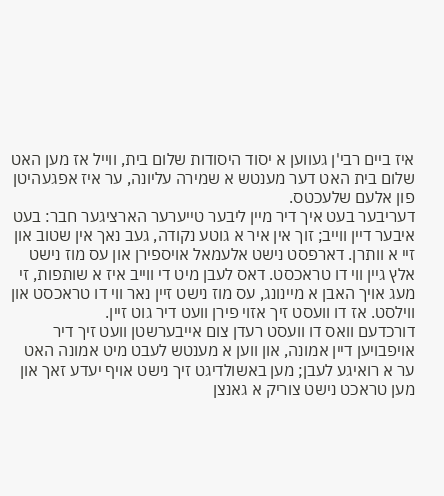איז ביים רבי'ן געווען א יסוד היסודות שלום בית, ווייל אז מען האט שלום בית האט דער מענטש א שמירה עליונה, ער איז אפגעהיטן פון אלעם שלעכטס.
דעריבער בעט איך דיר מיין ליבער טייערער הארציגער חבר: בעט איבער דיין ווייב; זוך אין איר א גוטע נקודה, געב נאך אין שטוב און זיי א וותרן. דארפסט נישט אלעמאל אויספירן און עס מוז נישט אלץ גיין ווי דו טראכסט. דאס לעבן מיט די ווייב איז א שותפות, זי מעג אויך האבן א מיינונג, עס מוז נישט זיין נאר ווי דו טראכסט און ווילסט. אז דו וועסט זיך אזוי פירן וועט דיר גוט זיין.
דורכדעם וואס דו וועסט רעדן צום אייבערשטן וועט זיך דיר אויפבויען דיין אמונה, און ווען א מענטש לעבט מיט אמונה האט ער א רואיגע לעבן; מען באשולדיגט זיך נישט אויף יעדע זאך און מען טראכט נישט צוריק א גאנצן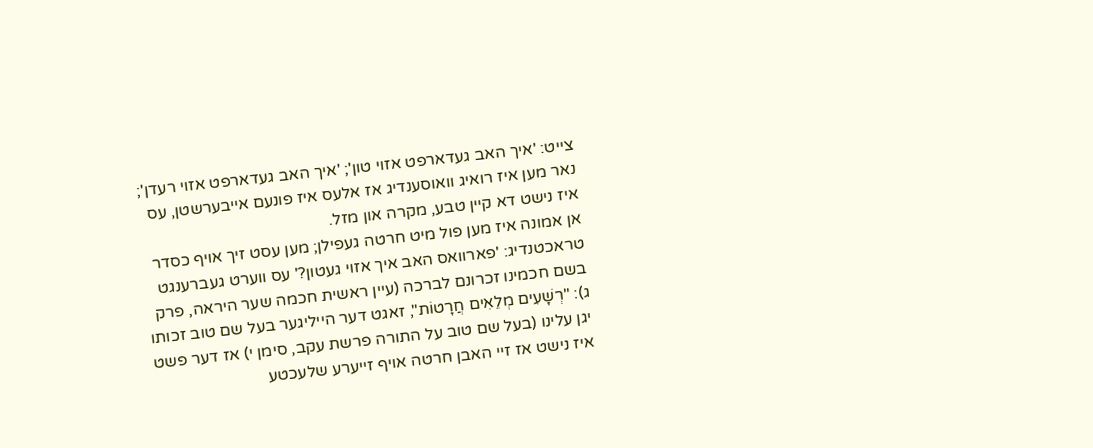צייט: 'איך האב געדארפט אזוי טון'; 'איך האב געדארפט אזוי רעדן'; נאר מען איז רואיג וואוסענדיג אז אלעס איז פונעם אייבערשטן, עס איז נישט דא קיין טבע, מקרה און מזל.
אן אמונה איז מען פול מיט חרטה געפילן; מען עסט זיך אויף כסדר טראכטנדיג: 'פארוואס האב איך אזוי געטון?' עס ווערט געברענגט בשם חכמינו זכרונם לברכה (עיין ראשית חכמה שער היראה, פרק ג): "רְשָׁעִים מְלֵאִים חֲרָטוֹת", זאגט דער הייליגער בעל שם טוב זכותו יגן עלינו (בעל שם טוב על התורה פרשת עקב, סימן י) אז דער פשט איז נישט אז זיי האבן חרטה אויף זייערע שלעכטע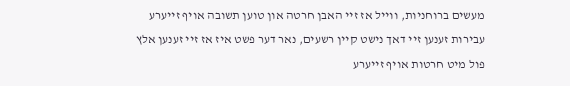מעשים ברוחניות, ווייל אז זיי האבן חרטה און טוען תשובה אויף זייערע עבירות זענען זיי דאך נישט קיין רשעים, נאר דער פשט איז אז זיי זענען אלץ פול מיט חרטות אויף זייערע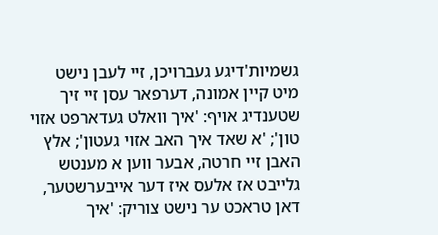גשמיות'דיגע געברויכן, זיי לעבן נישט מיט קיין אמונה, דערפאר עסן זיי זיך שטענדיג אויף: 'איך וואלט געדארפט אזוי טון'; 'א שאד איך האב אזוי געטון'; אלץ האבן זיי חרטה, אבער ווען א מענטש גלייבט אז אלעס איז דער אייבערשטער, דאן טראכט ער נישט צוריק: 'איך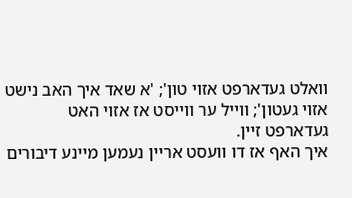וואלט געדארפט אזוי טון'; 'א שאד איך האב נישט אזוי געטון'; ווייל ער ווייסט אז אזוי האט געדארפט זיין.
איך האף אז דו וועסט אריין נעמען מיינע דיבורים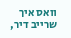וואס איך שרייב דיר,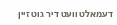דעמאלט וועט דיר גוט זיין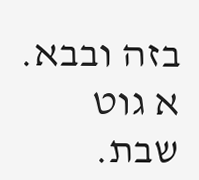בזה ובבא.
א גוט שבת.